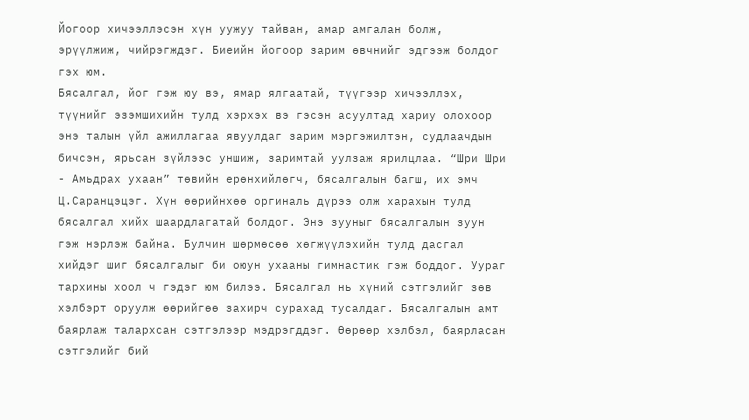Йогоор хичээллэсэн хүн уужуу тайван, амар амгалан болж, эрүүлжиж, чийрэгждэг. Биеийн йогоор зарим өвчнийг эдгээж болдог гэх юм.
Бясалгал, йог гэж юу вэ, ямар ялгаатай, түүгээр хичээллэх, түүнийг эзэмшихийн тулд хэрхэх вэ гэсэн асуултад хариу олохоор энэ талын үйл ажиллагаа явуулдаг зарим мэргэжилтэн, судлаачдын бичсэн, ярьсан зүйлээс уншиж, заримтай уулзаж ярилцлаа. “Шри Шри - Амьдрах ухаан” төвийн ерөнхийлөгч, бясалгалын багш, их эмч Ц.Саранцэцэг. Хүн өөрийнхөө оргиналь дүрээ олж харахын тулд бясалгал хийх шаардлагатай болдог. Энэ зууныг бясалгалын зуун гэж нэрлэж байна. Булчин шөрмөсөө хөгжүүлэхийн тулд дасгал хийдэг шиг бясалгалыг би оюун ухааны гимнастик гэж боддог. Уураг тархины хоол ч гэдэг юм билээ. Бясалгал нь хүний сэтгэлийг зөв хэлбэрт оруулж өөрийгөө захирч сурахад тусалдаг. Бясалгалын амт баярлаж талархсан сэтгэлээр мэдрэгддэг. Өөрөөр хэлбэл, баярласан сэтгэлийг бий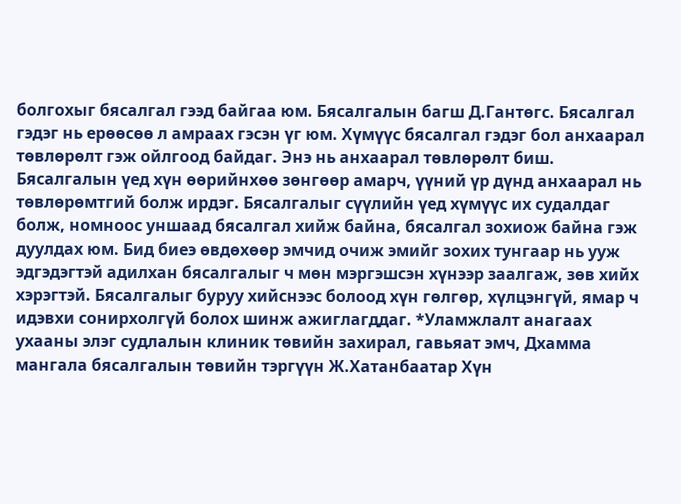болгохыг бясалгал гээд байгаа юм. Бясалгалын багш Д.Гантөгс. Бясалгал гэдэг нь ерөөсөө л амраах гэсэн үг юм. Хүмүүс бясалгал гэдэг бол анхаарал төвлөрөлт гэж ойлгоод байдаг. Энэ нь анхаарал төвлөрөлт биш. Бясалгалын үед хүн өөрийнхөө зөнгөөр амарч, үүний үр дүнд анхаарал нь төвлөрөмтгий болж ирдэг. Бясалгалыг сүүлийн үед хүмүүс их судалдаг болж, номноос уншаад бясалгал хийж байна, бясалгал зохиож байна гэж дуулдах юм. Бид биеэ өвдөхөөр эмчид очиж эмийг зохих тунгаар нь ууж эдгэдэгтэй адилхан бясалгалыг ч мөн мэргэшсэн хүнээр заалгаж, зөв хийх хэрэгтэй. Бясалгалыг буруу хийснээс болоод хүн гөлгөр, хүлцэнгүй, ямар ч идэвхи сонирхолгүй болох шинж ажиглагддаг. *Уламжлалт анагаах ухааны элэг судлалын клиник төвийн захирал, гавьяат эмч, Дхамма мангала бясалгалын төвийн тэргүүн Ж.Хатанбаатар Хүн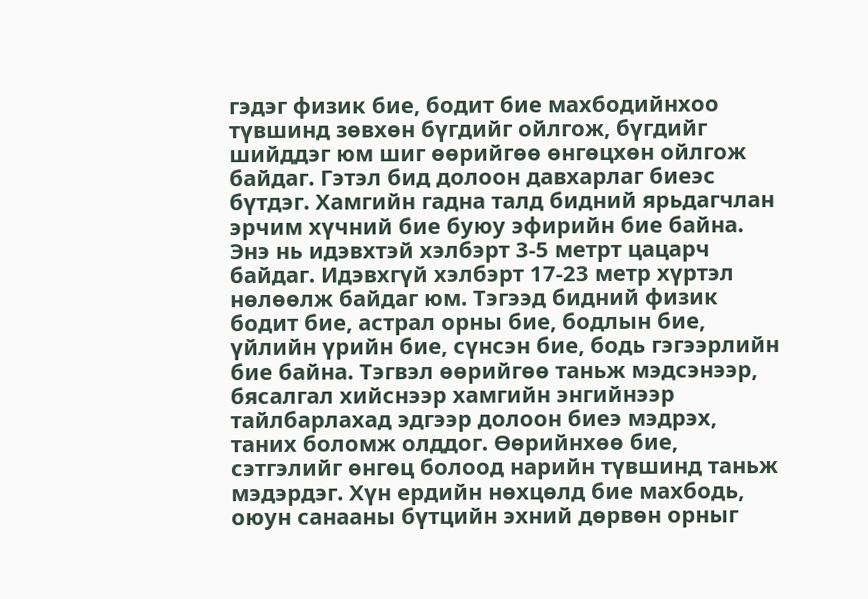гэдэг физик бие, бодит бие махбодийнхоо түвшинд зөвхөн бүгдийг ойлгож, бүгдийг шийддэг юм шиг өөрийгөө өнгөцхөн ойлгож байдаг. Гэтэл бид долоон давхарлаг биеэс бүтдэг. Хамгийн гадна талд бидний ярьдагчлан эрчим хүчний бие буюу эфирийн бие байна. Энэ нь идэвхтэй хэлбэрт 3-5 метрт цацарч байдаг. Идэвхгүй хэлбэрт 17-23 метр хүртэл нөлөөлж байдаг юм. Тэгээд бидний физик бодит бие, астрал орны бие, бодлын бие, үйлийн үрийн бие, сүнсэн бие, бодь гэгээрлийн бие байна. Тэгвэл өөрийгөө таньж мэдсэнээр, бясалгал хийснээр хамгийн энгийнээр тайлбарлахад эдгээр долоон биеэ мэдрэх, таних боломж олддог. Өөрийнхөө бие, сэтгэлийг өнгөц болоод нарийн түвшинд таньж мэдэрдэг. Хүн ердийн нөхцөлд бие махбодь, оюун санааны бүтцийн эхний дөрвөн орныг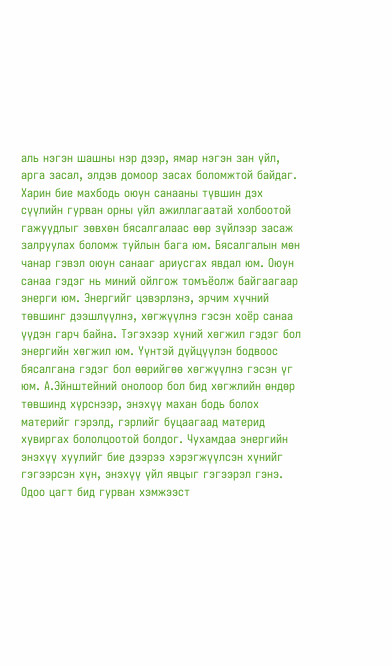аль нэгэн шашны нэр дээр, ямар нэгэн зан үйл, арга засал, элдэв домоор засах боломжтой байдаг. Харин бие махбодь оюун санааны түвшин дэх сүүлийн гурван орны үйл ажиллагаатай холбоотой гажуудлыг зөвхөн бясалгалаас өөр зүйлээр засаж залруулах боломж туйлын бага юм. Бясалгалын мөн чанар гэвэл оюун санааг ариусгах явдал юм. Оюун санаа гэдэг нь миний ойлгож томъёолж байгаагаар энерги юм. Энергийг цэвэрлэнэ, эрчим хүчний төвшинг дээшлүүлнэ, хөгжүүлнэ гэсэн хоёр санаа үүдэн гарч байна. Тэгэхээр хүний хөгжил гэдэг бол энергийн хөгжил юм. Үүнтэй дүйцүүлэн бодвоос бясалгана гэдэг бол өөрийгөө хөгжүүлнэ гэсэн үг юм. А.Эйнштейний онолоор бол бид хөгжлийн өндөр төвшинд хүрснээр, энэхүү махан бодь болох материйг гэрэлд, гэрлийг буцаагаад материд хувиргах бололцоотой болдог. Чухамдаа энергийн энэхүү хуулийг бие дээрээ хэрэгжүүлсэн хүнийг гэгээрсэн хүн, энэхүү үйл явцыг гэгээрэл гэнэ. Одоо цагт бид гурван хэмжээст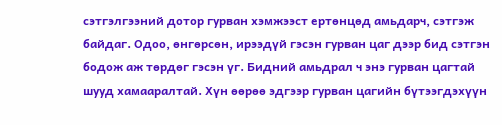сэтгэлгээний дотор гурван хэмжээст ертөнцөд амьдарч, сэтгэж байдаг. Одоо, өнгөрсөн, ирээдүй гэсэн гурван цаг дээр бид сэтгэн бодож аж төрдөг гэсэн үг. Бидний амьдрал ч энэ гурван цагтай шууд хамааралтай. Хүн өөрөө эдгээр гурван цагийн бүтээгдэхүүн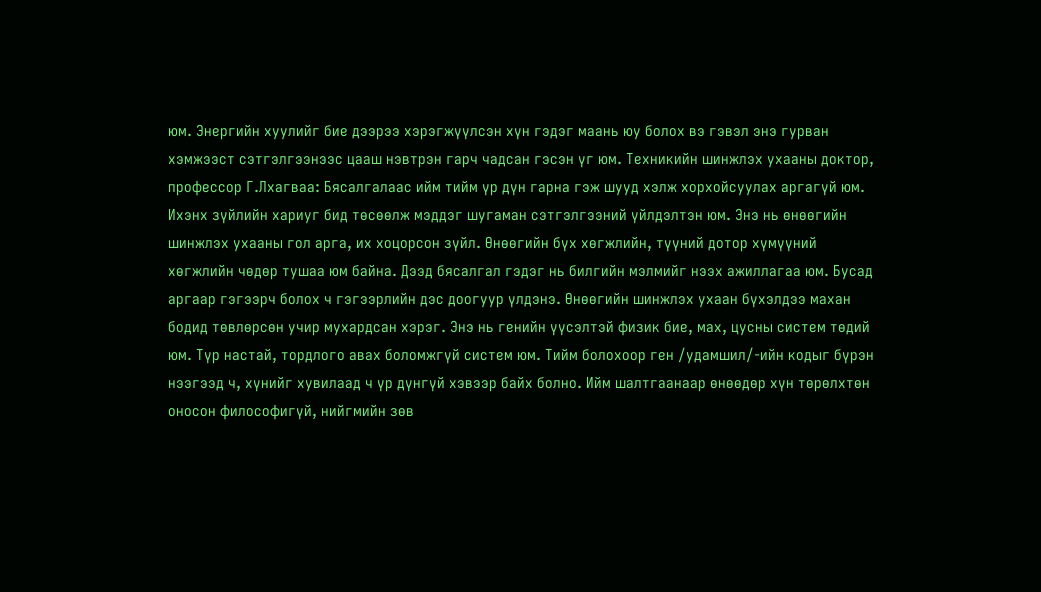юм. Энергийн хуулийг бие дээрээ хэрэгжүүлсэн хүн гэдэг маань юу болох вэ гэвэл энэ гурван хэмжээст сэтгэлгээнээс цааш нэвтрэн гарч чадсан гэсэн үг юм. Техникийн шинжлэх ухааны доктор, профессор Г.Лхагваа: Бясалгалаас ийм тийм үр дүн гарна гэж шууд хэлж хорхойсуулах аргагүй юм. Ихэнх зүйлийн хариуг бид төсөөлж мэддэг шугаман сэтгэлгээний үйлдэлтэн юм. Энэ нь өнөөгийн шинжлэх ухааны гол арга, их хоцорсон зүйл. Өнөөгийн бүх хөгжлийн, түүний дотор хүмүүний хөгжлийн чөдөр тушаа юм байна. Дээд бясалгал гэдэг нь билгийн мэлмийг нээх ажиллагаа юм. Бусад аргаар гэгээрч болох ч гэгээрлийн дэс доогуур үлдэнэ. Өнөөгийн шинжлэх ухаан бүхэлдээ махан бодид төвлөрсөн учир мухардсан хэрэг. Энэ нь генийн үүсэлтэй физик бие, мах, цусны систем төдий юм. Түр настай, тордлого авах боломжгүй систем юм. Тийм болохоор ген /удамшил/-ийн кодыг бүрэн нээгээд ч, хүнийг хувилаад ч үр дүнгүй хэвээр байх болно. Ийм шалтгаанаар өнөөдөр хүн төрөлхтөн оносон философигүй, нийгмийн зөв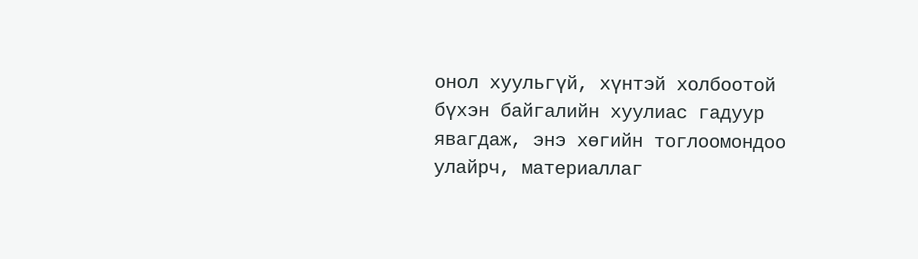онол хуульгүй, хүнтэй холбоотой бүхэн байгалийн хуулиас гадуур явагдаж, энэ хөгийн тоглоомондоо улайрч, материаллаг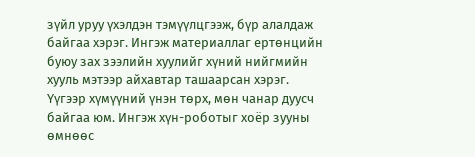зүйл уруу үхэлдэн тэмүүлцгээж, бүр алалдаж байгаа хэрэг. Ингэж материаллаг ертөнцийн буюу зах зээлийн хуулийг хүний нийгмийн хууль мэтээр айхавтар ташаарсан хэрэг. Yүгээр хүмүүний үнэн төрх, мөн чанар дуусч байгаа юм. Ингэж хүн-роботыг хоёр зууны өмнөөс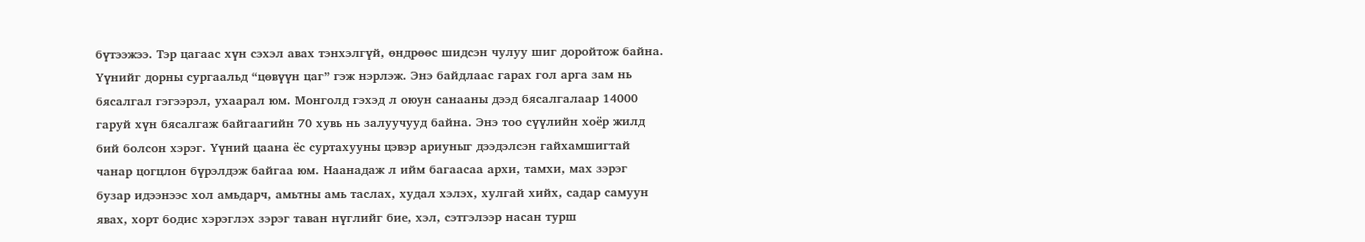бүтээжээ. Тэр цагаас хүн сэхэл авах тэнхэлгүй, өндрөөс шидсэн чулуу шиг доройтож байна. Yүнийг дорны сургаальд “цөвүүн цаг” гэж нэрлэж. Энэ байдлаас гарах гол арга зам нь бясалгал гэгээрэл, ухаарал юм. Монголд гэхэд л оюун санааны дээд бясалгалаар 14000 гаруй хүн бясалгаж байгаагийн 70 хувь нь залуучууд байна. Энэ тоо сүүлийн хоёр жилд бий болсон хэрэг. Yүний цаана ёс суртахууны цэвэр ариуныг дээдэлсэн гайхамшигтай чанар цогцлон бүрэлдэж байгаа юм. Наанадаж л ийм багаасаа архи, тамхи, мах зэрэг бузар идээнээс хол амьдарч, амьтны амь таслах, худал хэлэх, хулгай хийх, садар самуун явах, хорт бодис хэрэглэх зэрэг таван нүглийг бие, хэл, сэтгэлээр насан турш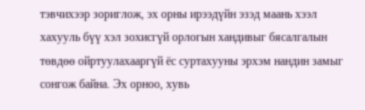тэвчихээр зориглож, эх орны ирээдүйн эзэд маань хээл хахууль бүү хэл зохисгүй орлогын хандивыг бясалгалын төвдөө ойртуулахааргүй ёс суртахууны эрхэм нандин замыг сонгож байна. Эх орноо, хувь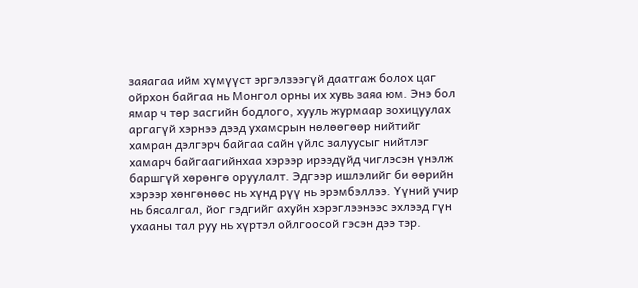заяагаа ийм хүмүүст эргэлзээгүй даатгаж болох цаг ойрхон байгаа нь Монгол орны их хувь заяа юм. Энэ бол ямар ч төр засгийн бодлого, хууль журмаар зохицуулах аргагүй хэрнээ дээд ухамсрын нөлөөгөөр нийтийг хамран дэлгэрч байгаа сайн үйлс залуусыг нийтлэг хамарч байгаагийнхаа хэрээр ирээдүйд чиглэсэн үнэлж баршгүй хөрөнгө оруулалт. Эдгээр ишлэлийг би өөрийн хэрээр хөнгөнөөс нь хүнд рүү нь эрэмбэллээ. Үүний учир нь бясалгал, йог гэдгийг ахуйн хэрэглээнээс эхлээд гүн ухааны тал руу нь хүртэл ойлгоосой гэсэн дээ тэр.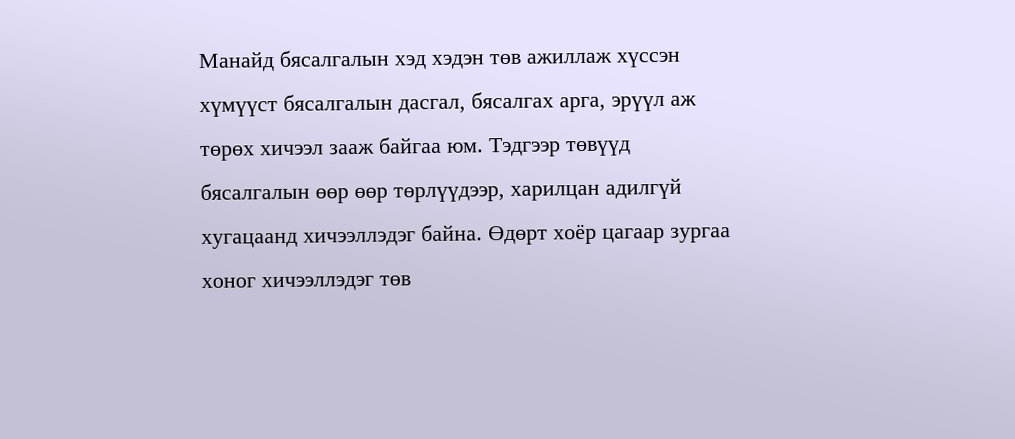Манайд бясалгалын хэд хэдэн төв ажиллаж хүссэн хүмүүст бясалгалын дасгал, бясалгах арга, эрүүл аж төрөх хичээл зааж байгаа юм. Тэдгээр төвүүд бясалгалын өөр өөр төрлүүдээр, харилцан адилгүй хугацаанд хичээллэдэг байна. Өдөрт хоёр цагаар зургаа хоног хичээллэдэг төв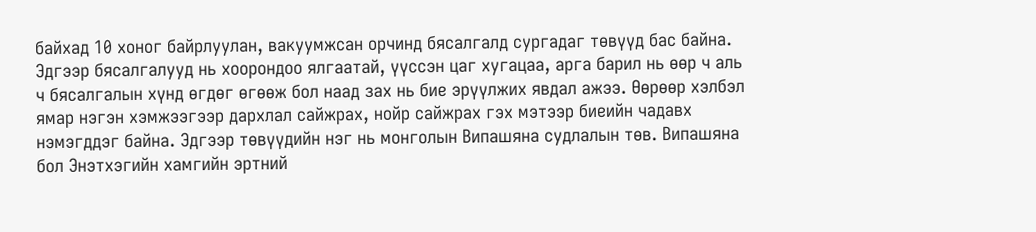байхад 10 хоног байрлуулан, вакуумжсан орчинд бясалгалд сургадаг төвүүд бас байна. Эдгээр бясалгалууд нь хоорондоо ялгаатай, үүссэн цаг хугацаа, арга барил нь өөр ч аль ч бясалгалын хүнд өгдөг өгөөж бол наад зах нь бие эрүүлжих явдал ажээ. Өөрөөр хэлбэл ямар нэгэн хэмжээгээр дархлал сайжрах, нойр сайжрах гэх мэтээр биеийн чадавх нэмэгддэг байна. Эдгээр төвүүдийн нэг нь монголын Випашяна судлалын төв. Випашяна бол Энэтхэгийн хамгийн эртний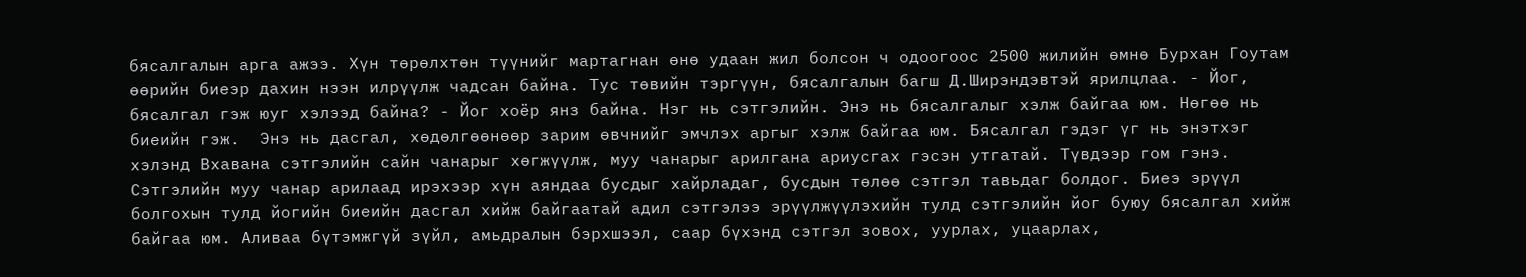бясалгалын арга ажээ. Хүн төрөлхтөн түүнийг мартагнан өнө удаан жил болсон ч одоогоос 2500 жилийн өмнө Бурхан Гоутам өөрийн биеэр дахин нээн илрүүлж чадсан байна. Тус төвийн тэргүүн, бясалгалын багш Д.Ширэндэвтэй ярилцлаа. - Йог, бясалгал гэж юуг хэлээд байна? - Йог хоёр янз байна. Нэг нь сэтгэлийн. Энэ нь бясалгалыг хэлж байгаа юм. Нөгөө нь биеийн гэж.  Энэ нь дасгал, хөдөлгөөнөөр зарим өвчнийг эмчлэх аргыг хэлж байгаа юм. Бясалгал гэдэг үг нь энэтхэг хэлэнд Вхавана сэтгэлийн сайн чанарыг хөгжүүлж, муу чанарыг арилгана ариусгах гэсэн утгатай. Түвдээр гом гэнэ. Сэтгэлийн муу чанар арилаад ирэхээр хүн аяндаа бусдыг хайрладаг, бусдын төлөө сэтгэл тавьдаг болдог. Биеэ эрүүл болгохын тулд йогийн биеийн дасгал хийж байгаатай адил сэтгэлээ эрүүлжүүлэхийн тулд сэтгэлийн йог буюу бясалгал хийж байгаа юм. Аливаа бүтэмжгүй зүйл, амьдралын бэрхшээл, саар бүхэнд сэтгэл зовох, уурлах, уцаарлах,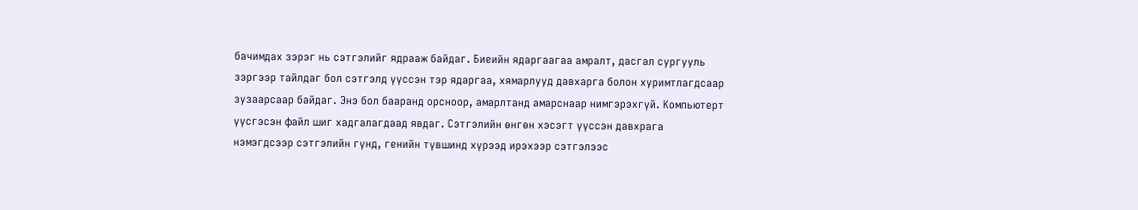бачимдах зэрэг нь сэтгэлийг ядрааж байдаг. Биеийн ядаргаагаа амралт, дасгал сургууль зэргээр тайлдаг бол сэтгэлд үүссэн тэр ядаргаа, хямарлууд давхарга болон хуримтлагдсаар зузаарсаар байдаг. Энэ бол бааранд орсноор, амарлтанд амарснаар нимгэрэхгүй. Компьютерт үүсгэсэн файл шиг хадгалагдаад явдаг. Сэтгэлийн өнгөн хэсэгт үүссэн давхрага нэмэгдсээр сэтгэлийн гүнд, генийн түвшинд хүрээд ирэхээр сэтгэлээс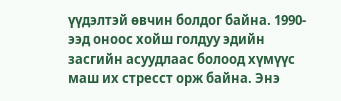үүдэлтэй өвчин болдог байна. 1990-ээд оноос хойш голдуу эдийн засгийн асуудлаас болоод хүмүүс маш их стресст орж байна. Энэ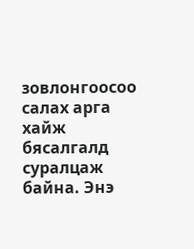зовлонгоосоо салах арга хайж бясалгалд суралцаж байна. Энэ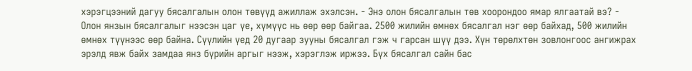хэрэгцээний дагуу бясалгалын олон төвүүд ажиллаж эхэлсэн. - Энэ олон бясалгалын төв хоорондоо ямар ялгаатай вэ? - Олон янзын бясалгалыг нээсэн цаг үе, хүмүүс нь өөр өөр байгаа. 2500 жилийн өмнөх бясалгал нэг өөр байхад, 500 жилийн өмнөх түүнээс өөр байна. Сүүлийн үед 20 дугаар зууны бясалгал гэж ч гарсан шүү дээ. Хүн төрөлхтөн зовлонгоос ангижрах эрэлд явж байх замдаа янз бүрийн аргыг нээж, хэрэглэж иржээ. Бүх бясалгал сайн бас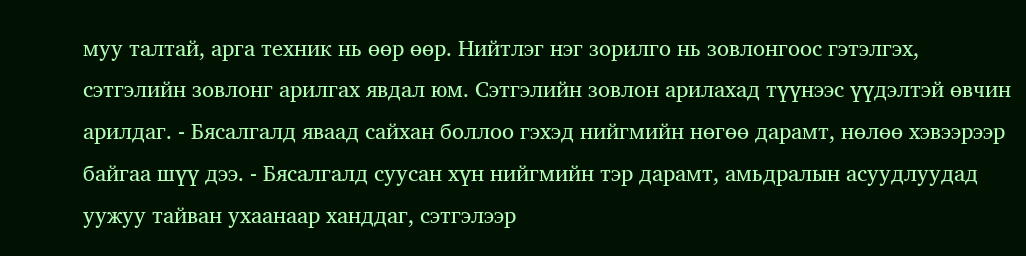муу талтай, арга техник нь өөр өөр. Нийтлэг нэг зорилго нь зовлонгоос гэтэлгэх, сэтгэлийн зовлонг арилгах явдал юм. Сэтгэлийн зовлон арилахад түүнээс үүдэлтэй өвчин арилдаг. - Бясалгалд яваад сайхан боллоо гэхэд нийгмийн нөгөө дарамт, нөлөө хэвээрээр байгаа шүү дээ. - Бясалгалд суусан хүн нийгмийн тэр дарамт, амьдралын асуудлуудад уужуу тайван ухаанаар ханддаг, сэтгэлээр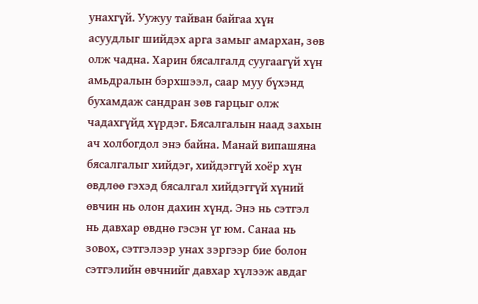унахгүй. Уужуу тайван байгаа хүн асуудлыг шийдэх арга замыг амархан, зөв олж чадна. Харин бясалгалд суугаагүй хүн амьдралын бэрхшээл, саар муу бүхэнд бухамдаж сандран зөв гарцыг олж чадахгүйд хүрдэг. Бясалгалын наад захын ач холбогдол энэ байна. Манай випашяна бясалгалыг хийдэг, хийдэггүй хоёр хүн өвдлөө гэхэд бясалгал хийдэггүй хүний өвчин нь олон дахин хүнд. Энэ нь сэтгэл нь давхар өвднө гэсэн үг юм. Санаа нь зовох, сэтгэлээр унах зэргээр бие болон сэтгэлийн өвчнийг давхар хүлээж авдаг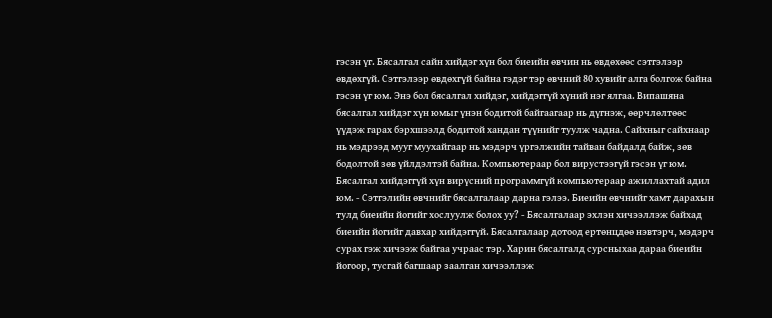гэсэн үг. Бясалгал сайн хийдэг хүн бол биеийн өвчин нь өвдөхөөс сэтгэлээр өвдөхгүй. Сэтгэлээр өвдөхгүй байна гэдэг тэр өвчний 80 хувийг алга болгож байна гэсэн үг юм. Энэ бол бясалгал хийдэг, хийдэггүй хүний нэг ялгаа. Випашяна бясалгал хийдэг хүн юмыг үнэн бодитой байгаагаар нь дүгнэж, өөрчлөлтөөс үүдэж гарах бэрхшээлд бодитой хандан түүнийг туулж чадна. Сайхныг сайхнаар нь мэдрээд мууг муухайгаар нь мэдэрч үргэлжийн тайван байдалд байж, зөв бодолтой зөв үйлдэлтэй байна. Компьютераар бол вирустээгүй гэсэн үг юм. Бясалгал хийдэггүй хүн вирүсний программгүй компьютераар ажиллахтай адил юм. - Сэтгэлийн өвчнийг бясалгалаар дарна гэлээ. Биеийн өвчнийг хамт дарахын тулд биеийн йогийг хослуулж болох уу? - Бясалгалаар эхлэн хичээллэж байхад биеийн йогийг давхар хийдэггүй. Бясалгалаар дотоод ертөнцдөө нэвтэрч, мэдэрч сурах гэж хичээж байгаа учраас тэр. Харин бясалгалд сурсныхаа дараа биеийн йогоор, тусгай багшаар заалган хичээллэж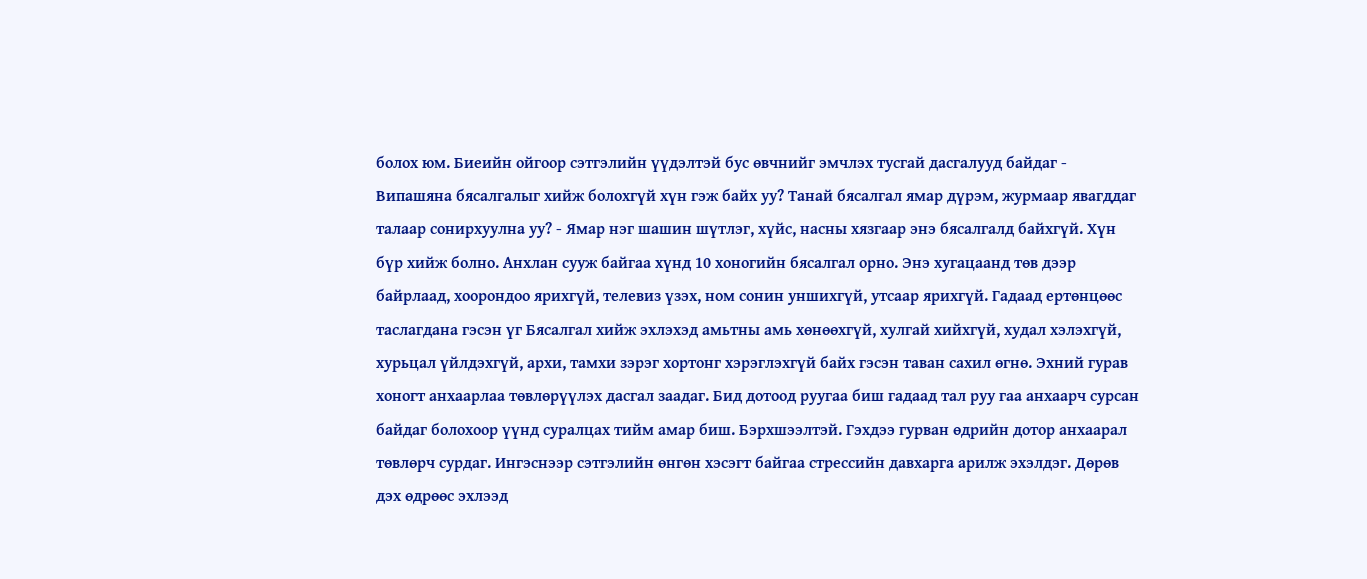болох юм. Биеийн ойгоор сэтгэлийн үүдэлтэй бус өвчнийг эмчлэх тусгай дасгалууд байдаг - Випашяна бясалгалыг хийж болохгүй хүн гэж байх уу? Танай бясалгал ямар дүрэм, журмаар явагддаг талаар сонирхуулна уу? - Ямар нэг шашин шүтлэг, хүйс, насны хязгаар энэ бясалгалд байхгүй. Хүн бүр хийж болно. Анхлан сууж байгаа хүнд 10 хоногийн бясалгал орно. Энэ хугацаанд төв дээр байрлаад, хоорондоо ярихгүй, телевиз үзэх, ном сонин уншихгүй, утсаар ярихгүй. Гадаад ертөнцөөс таслагдана гэсэн үг Бясалгал хийж эхлэхэд амьтны амь хөнөөхгүй, хулгай хийхгүй, худал хэлэхгүй, хурьцал үйлдэхгүй, архи, тамхи зэрэг хортонг хэрэглэхгүй байх гэсэн таван сахил өгнө. Эхний гурав хоногт анхаарлаа төвлөрүүлэх дасгал заадаг. Бид дотоод руугаа биш гадаад тал руу гаа анхаарч сурсан байдаг болохоор үүнд суралцах тийм амар биш. Бэрхшээлтэй. Гэхдээ гурван өдрийн дотор анхаарал төвлөрч сурдаг. Ингэснээр сэтгэлийн өнгөн хэсэгт байгаа стрессийн давхарга арилж эхэлдэг. Дөрөв дэх өдрөөс эхлээд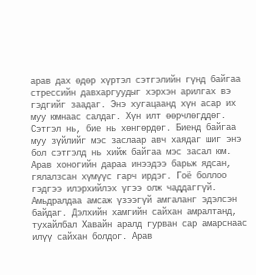арав дах өдөр хүртэл сэтгэлийн гүнд байгаа стрессийн давхаргуудыг хэрхэн арилгах вэ гэдгийг заадаг. Энэ хугацаанд хүн асар их муу юмнаас салдаг. Хүн илт өөрчлөгддөг. Сэтгэл нь, бие нь хөнгөрдөг. Биенд байгаа муу зүйлийг мэс заслаар авч хаядаг шиг энэ бол сэтгэлд нь хийж байгаа мэс засал юм. Арав хоногийн дараа инээдээ барьж ядсан, гялалзсан хүмүүс гарч ирдэг. Гоё боллоо гэдгээ илэрхийлэх үгээ олж чаддаггүй. Амьдралдаа амсаж үзээгүй амгаланг эдэлсэн байдаг. Дэлхийн хамгийн сайхан амралтанд, тухайлбал Хавайн аралд гурван сар амарснаас илүү сайхан болдог. Арав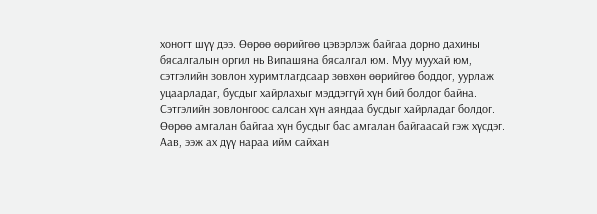хоногт шүү дээ. Өөрөө өөрийгөө цэвэрлэж байгаа дорно дахины бясалгалын оргил нь Випашяна бясалгал юм. Муу муухай юм, сэтгэлийн зовлон хуримтлагдсаар зөвхөн өөрийгөө боддог, уурлаж уцаарладаг, бусдыг хайрлахыг мэддэггүй хүн бий болдог байна. Сэтгэлийн зовлонгоос салсан хүн аяндаа бусдыг хайрладаг болдог. Өөрөө амгалан байгаа хүн бусдыг бас амгалан байгаасай гэж хүсдэг. Аав, ээж ах дүү нараа ийм сайхан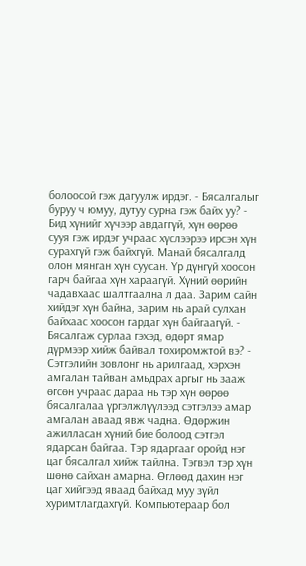болоосой гэж дагуулж ирдэг. - Бясалгалыг буруу ч юмуу, дутуу сурна гэж байх уу? - Бид хүнийг хүчээр авдаггүй, хүн өөрөө сууя гэж ирдэг учраас хүслээрээ ирсэн хүн сурахгүй гэж байхгүй. Манай бясалгалд олон мянган хүн суусан. Үр дүнгүй хоосон гарч байгаа хүн хараагүй. Хүний өөрийн чадавхаас шалтгаална л даа. Зарим сайн хийдэг хүн байна, зарим нь арай сулхан байхаас хоосон гардаг хүн байгаагүй. - Бясалгаж сурлаа гэхэд, өдөрт ямар дүрмээр хийж байвал тохиромжтой вэ? - Сэтгэлийн зовлонг нь арилгаад, хэрхэн амгалан тайван амьдрах аргыг нь зааж өгсөн учраас дараа нь тэр хүн өөрөө бясалгалаа үргэлжлүүлээд сэтгэлээ амар амгалан аваад явж чадна. Өдөржин ажилласан хүний бие болоод сэтгэл ядарсан байгаа. Тэр ядаргааг оройд нэг цаг бясалгал хийж тайлна. Тэгвэл тэр хүн шөнө сайхан амарна. Өглөөд дахин нэг цаг хийгээд яваад байхад муу зүйл хуримтлагдахгүй. Компьютераар бол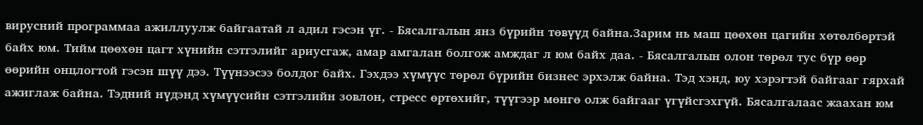вирусний программаа ажиллуулж байгаатай л адил гэсэн үг. - Бясалгалын янз бүрийн төвүүд байна.Зарим нь маш цөөхөн цагийн хөтөлбөртэй байх юм. Тийм цөөхөн цагт хүнийн сэтгэлийг ариусгаж, амар амгалан болгож амждаг л юм байх даа. - Бясалгалын олон төрөл тус бүр өөр өөрийн онцлогтой гэсэн шүү дээ. Түүнээсээ болдог байх. Гэхдээ хүмүүс төрөл бүрийн бизнес эрхэлж байна. Тэд хэнд, юу хэрэгтэй байгааг гярхай ажиглаж байна. Тэдний нүдэнд хүмүүсийн сэтгэлийн зовлон, стресс өртөхийг, түүгээр мөнгө олж байгааг үгүйсгэхгүй. Бясалгалаас жаахан юм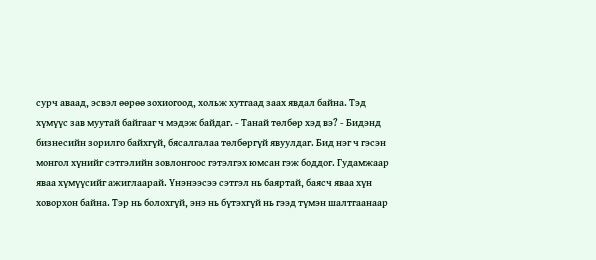сурч аваад, эсвэл өөрөө зохиогоод, хольж хутгаад заах явдал байна. Тэд хүмүүс зав муутай байгааг ч мэдэж байдаг. - Танай төлбөр хэд вэ? - Бидэнд бизнесийн зорилго байхгүй, бясалгалаа төлбөргүй явуулдаг. Бид нэг ч гэсэн монгол хүнийг сэтгэлийн зовлонгоос гэтэлгэх юмсан гэж боддог. Гудамжаар яваа хүмүүсийг ажиглаарай. Үнэнээсээ сэтгэл нь баяртай, баясч яваа хүн ховорхон байна. Тэр нь болохгүй, энэ нь бүтэхгүй нь гээд түмэн шалтгаанаар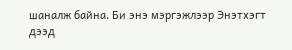шаналж байна. Би энэ мэргэжлээр Энэтхэгт дээд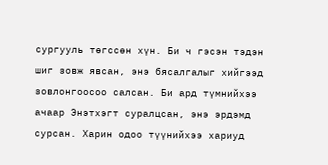сургууль төгссөн хүн. Би ч гэсэн тэдэн шиг зовж явсан, энэ бясалгалыг хийгээд зовлонгоосоо салсан. Би ард түмнийхээ ачаар Энэтхэгт суралцсан, энэ эрдэмд сурсан. Харин одоо түүнийхээ хариуд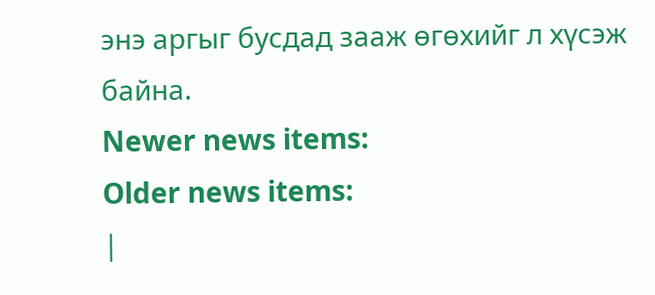энэ аргыг бусдад зааж өгөхийг л хүсэж байна.
Newer news items:
Older news items:
|